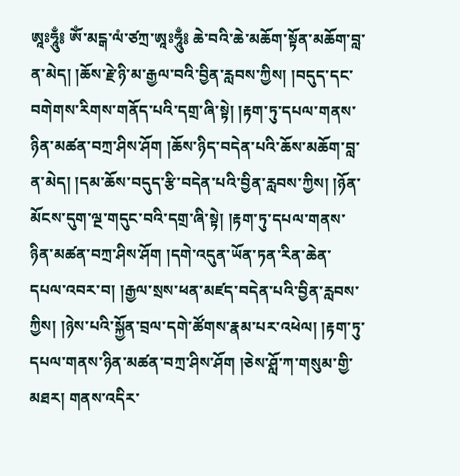ཨཱཿཧཱུྃ༔ ཨོཾ་མངྒ་ལཾ་ཙཀྲ་ཨཱཿཧཱུྃ༔ ཆེ་བའི་ཆེ་མཆོག་སྟོན་མཆོག་བླ་ན་མེད། །ཆོས་རྗེ་ཉི་མ་རྒྱལ་བའི་བྱིན་རླབས་ཀྱིས། །བདུད་དང་བགེགས་རིགས་གནོད་པའི་དགྲ་ཞི་སྟེ། །རྟག་ཏུ་དཔལ་གནས་ཉིན་མཚན་བཀྲ་ཤིས་ཤོག །ཆོས་ཉིད་བདེན་པའི་ཆོས་མཆོག་བླ་ན་མེད། །དམ་ཆོས་བདུད་རྩི་བདེན་པའི་བྱིན་རླབས་ཀྱིས། །ཉོན་མོངས་དུག་ལྔ་གདུང་བའི་དགྲ་ཞི་སྟེ། །རྟག་ཏུ་དཔལ་གནས་ཉིན་མཚན་བཀྲ་ཤིས་ཤོག །དགེ་འདུན་ཡོན་ཏན་རིན་ཆེན་དཔལ་འབར་བ། །རྒྱལ་སྲས་ཕན་མཛད་བདེན་པའི་བྱིན་རླབས་ཀྱིས། །ཉེས་པའི་སྐྱོན་བྲལ་དགེ་ཚོགས་རྣམ་པར་འཕེལ། །རྟག་ཏུ་དཔལ་གནས་ཉིན་མཚན་བཀྲ་ཤིས་ཤོག །ཅེས་ཤློ་ཀ་གསུམ་གྱི་མཐར། གནས་འདིར་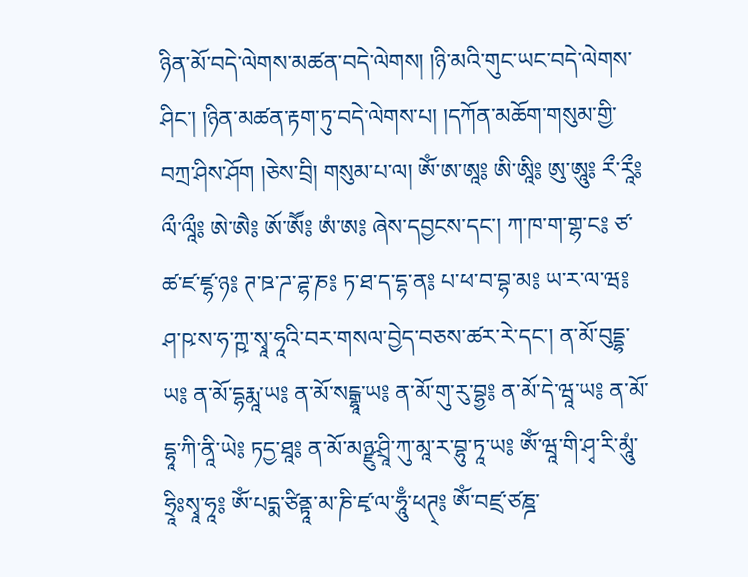ཉིན་མོ་བདེ་ལེགས་མཚན་བདེ་ལེགས། །ཉི་མའི་གུང་ཡང་བདེ་ལེགས་ཤིང་། །ཉིན་མཚན་རྟག་ཏུ་བདེ་ལེགས་པ། །དཀོན་མཆོག་གསུམ་གྱི་བཀྲ་ཤིས་ཤོག །ཅེས་བྲི། གསུམ་པ་ལ། ཨོཾ་ཨ་ཨཱ༔ ཨི་ཨཱི༔ ཨུ་ཨཱུ༔ རྀ་རཱྀ༔ ལྀ་ལཱྀ༔ ཨེ་ཨཻ༔ ཨོ་ཨཽ༔ ཨཾ་ཨ༔ ཞེས་དབྱངས་དང་། ཀ་ཁ་ག་གྷ་ང༔ ཙ་ཚ་ཛ་ཛྷ་ཉ༔ ཊ་ཋ་ཌ་ཌྷ་ཎ༔ ཏ་ཐ་ད་དྷ་ན༔ པ་ཕ་བ་བྷ་མ༔ ཡ་ར་ལ་ཝ༔ ཤ་ཥ་ས་ཧ་ཀྵ་སྭཱ་ཧཱའི་བར་གསལ་བྱེད་བཅས་ཚར་རེ་དང་། ན་མོ་བུདྡྷ་ཡ༔ ན་མོ་དྷརྨཱ་ཡ༔ ན་མོ་སངྒྷཱ་ཡ༔ ན་མོ་གུ་རུ་བྷྱ༔ ན་མོ་དེ་ཝཱ་ཡ༔ ན་མོ་དྷཱ་ཀི་ནཱི་ཡེ༔ ཏདྱ་ཐཱ༔ ན་མོ་མཉྫུ་ཤྲཱི་ཀུ་མཱ་ར་བྷུ་ཏཱ་ཡ༔ ཨོཾ་ཝཱ་གི་ཤྭ་རི་མཱུཾ་ཧྲཱིཿསྭཱ་ཧཱ༔ ཨོཾ་པདྨ་ཙིནྟཱ་མ་ཎི་ཛྭ་ལ་ཧཱུྃ་ཕཊ྄༔ ཨོཾ་བཛྲ་ཙཎྜ་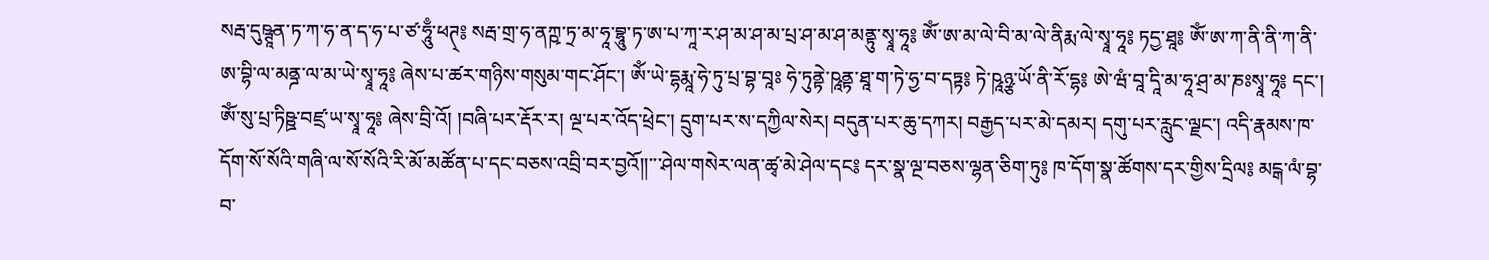སརྦ་དུཥྚཱན་ཏ་ཀ་ཧ་ན་ད་ཧ་པ་ཙ་ཧཱུྃ་ཕཊ྄༔ སརྦ་གྲ་ཧ་ནཀྵ་ཏྲ་མ་ཧཱ་བྷཱུ་ཏ་ཨ་པ་ཀཱ་ར་ཤ་མ་ཤ་མ་པྲ་ཤ་མ་ཤ་མནྟུ་སྭཱ་ཧཱ༔ ཨོཾ་ཨ་མ་ལེ་བི་མ་ལེ་ནིརྨ་ལེ་སྭཱ་ཧཱ༔ ཏདྱ་ཐཱ༔ ཨོཾ་ཨ་ཀ་ནི་ནི་ཀ་ནི་ཨ་བྷི་ལ་མནྜ་ལ་མ་ཡེ་སྭཱ་ཧཱ༔ ཞེས་པ་ཚར་གཉིས་གསུམ་གང་ཤོང་། ཨོཾ་ཡེ་དྷརྨཱ་ཧེ་ཏུ་པྲ་བྷ་བཱཿ ཧེ་ཏུནྟེ་ཥཱནྟ་ཐཱ་ག་ཏེ་ཧྱ་བ་དཏྟ༔ ཏེ་ཥཱཉྩ་ཡོ་ནི་རོ་དྷ༔ ཨེ་ཝཾ་བཱ་དཱི་མ་ཧཱ་ཤྲ་མ་ཎཿསྭཱ་ཧཱ༔ དང་། ཨོཾ་སུ་པྲ་ཏིཥྛ་བཛྲ་ཡ་སྭཱ་ཧཱ༔ ཞེས་བྲི་འོ། །བཞི་པར་རྡོར་ར། ལྔ་པར་འོད་ཕྲེང་། དྲུག་པར་ས་དཀྱིལ་སེར། བདུན་པར་ཆུ་དཀར། བརྒྱད་པར་མེ་དམར། དགུ་པར་རླུང་ལྗང་། འདི་རྣམས་ཁ་དོག་སོ་སོའི་གཞི་ལ་སོ་སོའི་རི་མོ་མཚོན་པ་དང་བཅས་འབྲི་བར་བྱའོ།།་་་ཤེལ་གསེར་ལན་ཚྭ་མེ་ཤེལ་དང༔ དར་སྣ་ལྔ་བཅས་ལྷན་ཅིག་ཏུ༔ ཁ་དོག་སྣ་ཚོགས་དར་གྱིས་དྲིལ༔ མངྒ་ལཾ་བྷ་བ་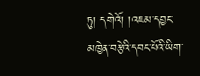ཏུ། དགེའོ། །འཇམ་དབྱང་མཁྱེན་བརྩེའི་དབང་པོའི་ཡིག་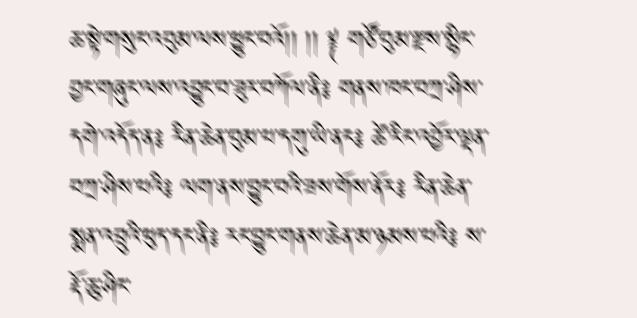ཆ་སྟེ་གསུང་འབུམ་ལས་ཕྱུང་བའོ།། །། ༈ གཙོ་བུམ་རྫས་སྙིང་བྱང་གཞུང་ལས་འབྱུང་བ་ཟུར་བཀོལ་ནི༔ གནས་ཁང་བཀྲ་ཤིས་དགེ་འདོད་ན༔ རིན་ཆེན་བུམ་པ་དགུ་ཡི་ནང༔ ཚེ་རིང་འབྱོར་ལྡན་བཀྲ་ཤིས་པའི༔ ལག་ནས་བྱུང་བའི་ཟས་གོས་ནོར༔ རིན་ཆེན་སྨན་འབྲུའི་ཕུད་དང་ནི༔ རང་བྱུང་གནས་ཆེན་མ་ཉམས་པའི༔ ས་རྡོ་ཆུ་ཤིང་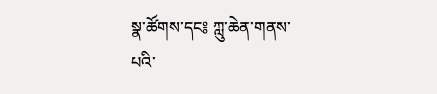སྣ་ཚོགས་དང༔ ཀླུ་ཆེན་གནས་པའི་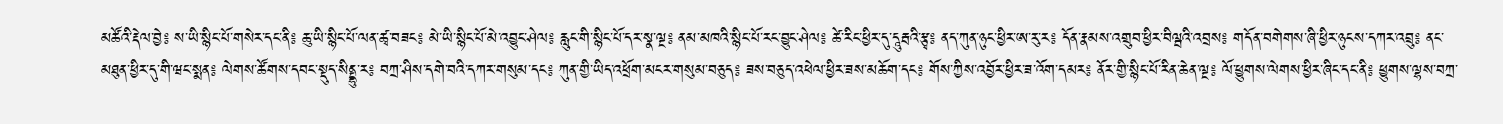མཚོའི་རྡེལ་བྱེ༔ ས་ཡི་སྙིང་པོ་གསེར་དང་ནི༔ ཆུ་ཡི་སྙིང་པོ་ལན་ཚྭ་བཟང༔ མེ་ཡི་སྙིང་པོ་མེ་འབྱུང་ཤེལ༔ རླུང་གི་སྙིང་པོ་དར་སྣ་ལྔ༔ ནམ་མཁའི་སྙིང་པོ་རང་བྱུང་ཤེལ༔ ཚེ་རིང་ཕྱིར་དུ་དཱུརྦའི་རྩྭ༔ ནད་ཀུན་ཉུང་ཕྱིར་ཨ་རུ་ར༔ དོན་རྣམས་འགྲུབ་ཕྱིར་བིལྦའི་འབྲས༔ གདོན་བགེགས་ཞི་ཕྱིར་ཉུངས་དཀར་འབྲུ༔ ནང་མཐུན་ཕྱིར་དུ་གི་ཝང་སྨན༔ ལེགས་ཚོགས་དབང་སྡུད་སིནྡྷུ་ར༔ བཀྲ་ཤིས་དགེ་བའི་དཀར་གསུམ་དང༔ ཀུན་གྱི་ཡིད་འཕྲོག་མངར་གསུམ་བཅུད༔ ཟས་བཅུད་འཕེལ་ཕྱིར་ཟས་མཆོག་དང༔ གོས་ཀྱིས་འབྱོར་ཕྱིར་ཟ་འོག་དམར༔ ནོར་གྱི་སྙིང་པོ་རིན་ཆེན་ལྔ༔ ལོ་ཕྱུགས་ལེགས་ཕྱིར་ཞིང་དང་ནི༔ ཕྱུགས་ལྷས་བཀྲ་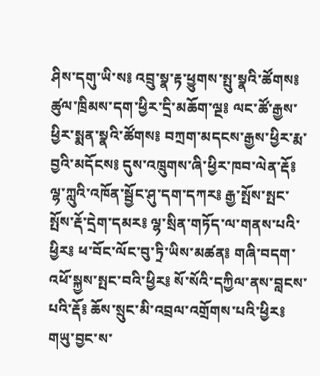ཤིས་དགུ་ཡི་ས༔ འབྲུ་སྣ་རྟ་ཕྱུགས་སྤུ་སྣའི་ཚོགས༔ ཚུལ་ཁྲིམས་དག་ཕྱིར་དྲི་མཆོག་ལྔ༔ ལང་ཚོ་རྒྱས་ཕྱིར་སྨན་སྣའི་ཚོགས༔ བཀྲག་མདངས་རྒྱས་ཕྱིར་རྨ་བྱའི་མདོངས༔ དུས་འཁྲུགས་ཞི་ཕྱིར་ཁབ་ལེན་རྡོ༔ ལྷ་ཀླུའི་འཁོན་སྦྱོང་ཤུ་དག་དཀར༔ རྒྱ་སྤོས་སྤང་སྤོས་རྡོ་དྲེག་དམར༔ ལྷ་སྲིན་གཏོད་ལ་གནས་པའི་ཕྱིར༔ ཕ་བོང་ལོང་བུ་ཏྲི་ཡིས་མཚན༔ གཞི་བདག་འཕོ་སྐྱས་སྤང་བའི་ཕྱིར༔ སོ་སོའི་དཀྱིལ་ནས་བླངས་པའི་རྡོ༔ ཆོས་སྲུང་མི་འབྲལ་འགྲོགས་པའི་ཕྱིར༔ གཡུ་བྱང་ས་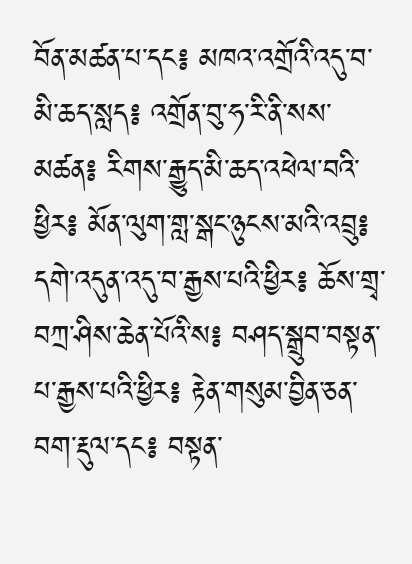བོན་མཚན་པ་དང༔ མཁའ་འགྲོའི་འདུ་བ་མི་ཆད་སླད༔ འགྲོན་བུ་ཧ་རི་ནི་སས་མཚན༔ རིགས་རྒྱུད་མི་ཆད་འཕེལ་བའི་ཕྱིར༔ མོན་ལུག་གླ་སྒང་ཉུངས་མའི་འབྲུ༔ དགེ་འདུན་འདུ་བ་རྒྱས་པའི་ཕྱིར༔ ཆོས་གྲྭ་བཀྲ་ཤིས་ཆེན་པོའི་ས༔ བཤད་སྒྲུབ་བསྟན་པ་རྒྱས་པའི་ཕྱིར༔ རྟེན་གསུམ་བྱིན་ཅན་བག་རྡུལ་དང༔ བསྟན་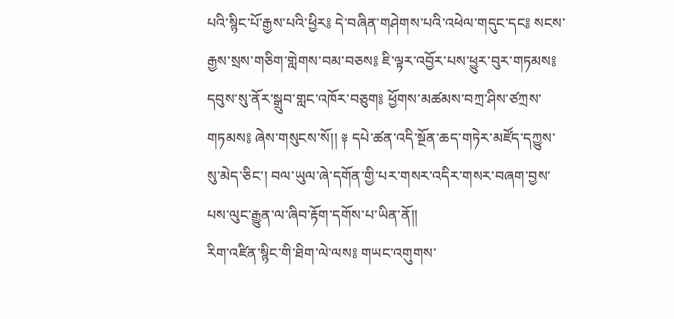པའི་སྙིང་པོ་རྒྱས་པའི་ཕྱིར༔ དེ་བཞིན་གཤེགས་པའི་འཕེལ་གདུང་དང༔ སངས་རྒྱས་སྲས་གཅིག་གླེགས་བམ་བཅས༔ ཇི་ལྟར་འབྱོར་པས་ཕྱུར་བུར་གཏམས༔ དབུས་སུ་ནོར་སྒྲུབ་གླང་འཁོར་བཅུག༔ ཕྱོགས་མཚམས་བཀྲ་ཤིས་ཙཀྲས་གཏམས༔ ཞེས་གསུངས་སོ།། ༈ དཔེ་ཚན་འདི་སྔོན་ཆད་གཏེར་མཛོད་དཀྱུས་སུ་མེད་ཅིང་། བལ་ཡུལ་ཞེ་དགོན་གྱི་པར་གསར་འདིར་གསར་བཞག་བྱས་པས་ལུང་རྒྱུན་ལ་ཞིབ་རྟོག་དགོས་པ་ཡིན་ནོ།།
རིག་འཛིན་སྙིང་གི་ཐིག་ལེ་ལས༔ གཡང་འགུགས་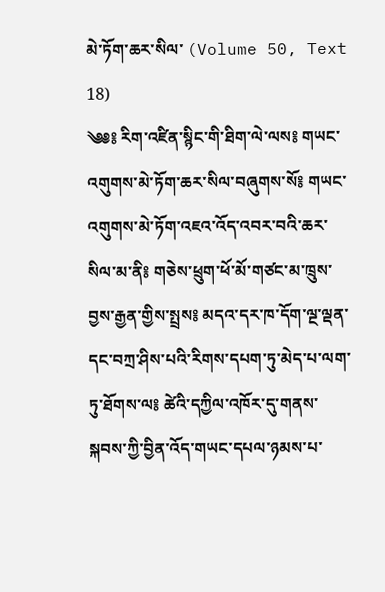མེ་ཏོག་ཆར་སིལ་ (Volume 50, Text 18)
༄༅༔ རིག་འཛིན་སྙིང་གི་ཐིག་ལེ་ལས༔ གཡང་འགུགས་མེ་ཏོག་ཆར་སིལ་བཞུགས་སོ༔ གཡང་འགུགས་མེ་ཏོག་འཇའ་འོད་འབར་བའི་ཆར་སིལ་མ་ནི༔ གཅེས་ཕྲུག་ཕོ་མོ་གཙང་མ་ཁྲུས་བྱས་རྒྱན་གྱིས་སྤྲས༔ མདའ་དར་ཁ་དོག་ལྔ་ལྡན་དང་བཀྲ་ཤིས་པའི་རིགས་དཔག་ཏུ་མེད་པ་ལག་ཏུ་ཐོགས་ལ༔ ཚེའི་དཀྱིལ་འཁོར་དུ་གནས་སྐབས་ཀྱི་བྱིན་འོད་གཡང་དཔལ་ཉམས་པ་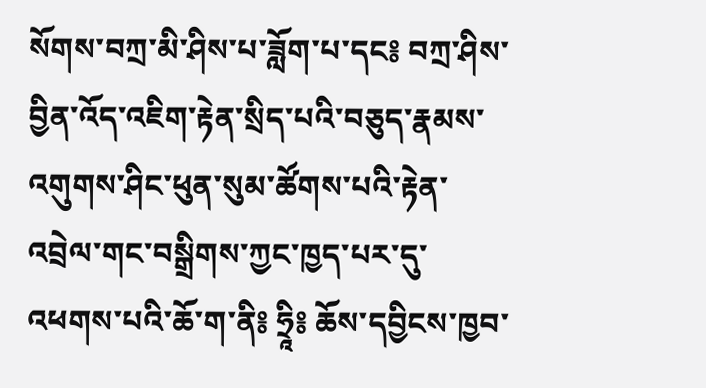སོགས་བཀྲ་མི་ཤིས་པ་ཟློག་པ་དང༔ བཀྲ་ཤིས་བྱིན་འོད་འཇིག་རྟེན་སྲིད་པའི་བཅུད་རྣམས་འགུགས་ཤིང་ཕུན་སུམ་ཚོགས་པའི་རྟེན་འབྲེལ་གང་བསྒྲིགས་ཀྱང་ཁྱད་པར་དུ་འཕགས་པའི་ཆོ་ག་ནི༔ ཧྲཱི༔ ཆོས་དབྱིངས་ཁྱབ་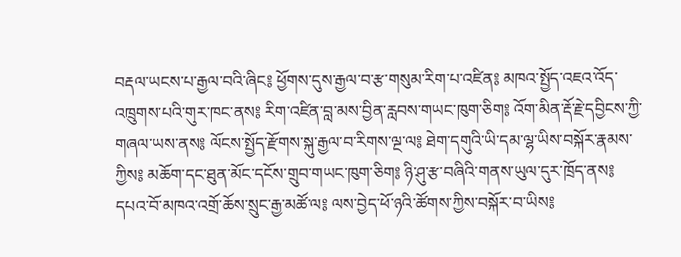བརྡལ་ཡངས་པ་རྒྱལ་བའི་ཞིང༔ ཕྱོགས་དུས་རྒྱལ་བ་རྩ་གསུམ་རིག་པ་འཛིན༔ མཁའ་སྤྱོད་འཇའ་འོད་འཁྲུགས་པའི་གུར་ཁང་ནས༔ རིག་འཛིན་བླ་མས་བྱིན་རླབས་གཡང་ཁུག་ཅིག༔ འོག་མིན་རྡོ་རྗེ་དབྱིངས་ཀྱི་གཞལ་ཡས་ནས༔ ལོངས་སྤྱོད་རྫོགས་སྐུ་རྒྱལ་བ་རིགས་ལྔ་ལ༔ ཐེག་དགུའི་ཡི་དམ་ལྷ་ཡིས་བསྐོར་རྣམས་ཀྱིས༔ མཆོག་དང་ཐུན་མོང་དངོས་གྲུབ་གཡང་ཁུག་ཅིག༔ ཉི་ཤུ་རྩ་བཞིའི་གནས་ཡུལ་དུར་ཁྲོད་ནས༔ དཔའ་བོ་མཁའ་འགྲོ་ཆོས་སྲུང་རྒྱ་མཚོ་ལ༔ ལས་བྱེད་ཕོ་ཉའི་ཚོགས་ཀྱིས་བསྐོར་བ་ཡིས༔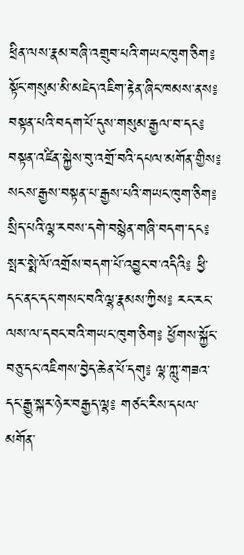ཕྲིན་ལས་རྣམ་བཞི་འགྲུབ་པའི་གཡང་ཁུག་ཅིག༔ སྟོང་གསུམ་མི་མཇེད་འཇིག་རྟེན་ཞིང་ཁམས་ནས༔ བསྟན་པའི་བདག་པོ་དུས་གསུམ་རྒྱལ་བ་དང༔ བསྟན་འཛིན་སྐྱེས་བུ་འགྲོ་བའི་དཔལ་མགོན་གྱིས༔ སངས་རྒྱས་བསྟན་པ་རྒྱས་པའི་གཡང་ཁུག་ཅིག༔ སྲིད་པའི་ལྷ་རབས་དགེ་བསྙེན་གཞི་བདག་དང༔ སྤར་སྨེ་ལོ་འགྲོས་བདག་པོ་འབྱུང་བ་འདིའི༔ ཕྱི་དང་ནང་དང་གསང་བའི་ལྷ་རྣམས་ཀྱིས༔ རང་རང་ལས་ལ་དབང་བའི་གཡང་ཁུག་ཅིག༔ ཕྱོགས་སྐྱོང་བཅུ་དང་འཇིགས་བྱེད་ཆེན་པོ་དགུ༔ ལྷ་ཀླུ་གཟའ་དང་རྒྱུ་སྐར་ཉེར་བརྒྱད་ལྷ༔ གཙང་རིས་དཔལ་མགོན་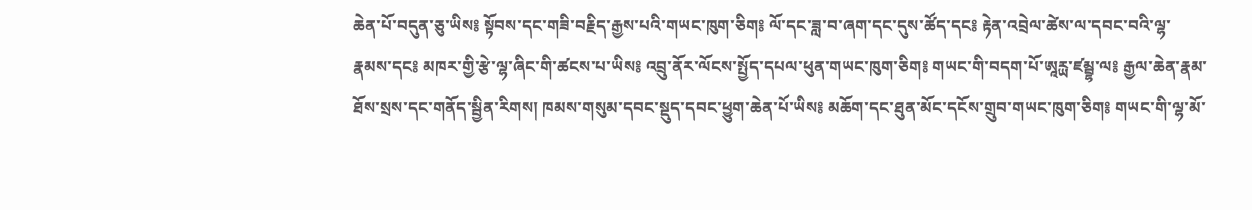ཆེན་པོ་བདུན་ཅུ་ཡིས༔ སྟོབས་དང་གཟི་བརྗིད་རྒྱས་པའི་གཡང་ཁུག་ཅིག༔ ལོ་དང་ཟླ་བ་ཞག་དང་དུས་ཚོད་དང༔ རྟེན་འབྲེལ་ཚེས་ལ་དབང་བའི་ལྷ་རྣམས་དང༔ མཁར་གྱི་རྩེ་ལྷ་ཞིང་གི་ཚངས་པ་ཡིས༔ འབྲུ་ནོར་ལོངས་སྤྱོད་དཔལ་ཕུན་གཡང་ཁུག་ཅིག༔ གཡང་གི་བདག་པོ་ཨཱརྻ་ཛམྦྷ་ལ༔ རྒྱལ་ཆེན་རྣམ་ཐོས་སྲས་དང་གནོད་སྦྱིན་རིགས། ཁམས་གསུམ་དབང་སྡུད་དབང་ཕྱུག་ཆེན་པོ་ཡིས༔ མཆོག་དང་ཐུན་མོང་དངོས་གྲུབ་གཡང་ཁུག་ཅིག༔ གཡང་གི་ལྷ་མོ་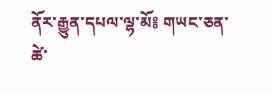ནོར་རྒྱུན་དཔལ་ལྷ་མོ༔ གཡང་ཅན་ཚེ་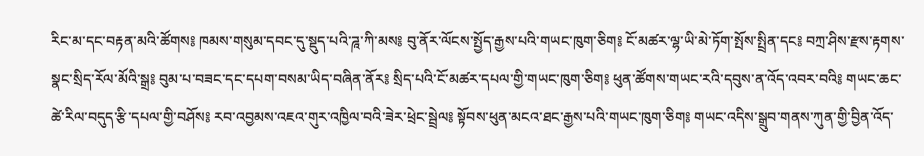རིང་མ་དང་བརྟན་མའི་ཚོགས༔ ཁམས་གསུམ་དབང་དུ་སྡུད་པའི་ཌཱ་ཀི་མས༔ བུ་ནོར་ལོངས་སྤྱོད་རྒྱས་པའི་གཡང་ཁུག་ཅིག༔ ངོ་མཚར་ལྷ་ཡི་མེ་ཏོག་སྤོས་སྤྲིན་དང༔ བཀྲ་ཤིས་རྫས་རྟགས་སྣང་སྲིད་རོལ་མོའི་སྒྲ༔ བུམ་པ་བཟང་དང་དཔག་བསམ་ཡིད་བཞིན་ནོར༔ སྲིད་པའི་ངོ་མཚར་དཔལ་གྱི་གཡང་ཁུག་ཅིག༔ ཕུན་ཚོགས་གཡང་རའི་དབུས་ན་འོད་འབར་བའི༔ གཡང་ཆང་ཚེ་རིལ་བདུད་རྩི་དཔལ་གྱི་བཤོས༔ རབ་འབྱམས་འཇའ་གུར་འཁྱིལ་བའི་ཟེར་ཕྲེང་སྦྲེལ༔ སྟོབས་ཕུན་མངའ་ཐང་རྒྱས་པའི་གཡང་ཁུག་ཅིག༔ གཡང་འདིས་སྒྲུབ་གནས་ཀུན་གྱི་བྱིན་འོད་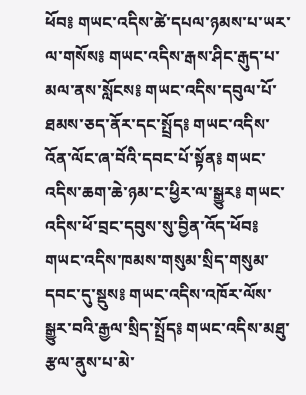ཕོབ༔ གཡང་འདིས་ཚེ་དཔལ་ཉམས་པ་ཡར་ལ་གསོས༔ གཡང་འདིས་རྒས་ཤིང་རྒུད་པ་མལ་ནས་སློངས༔ གཡང་འདིས་དབུལ་པོ་ཐམས་ཅད་ནོར་དང་སྤྲོད༔ གཡང་འདིས་འོན་ལོང་ཞ་བོའི་དབང་པོ་སྟོན༔ གཡང་འདིས་ཆག་ཆེ་ཉམ་ང་ཕྱིར་ལ་སྒྱུར༔ གཡང་འདིས་ཕོ་བྲང་དབུས་སུ་བྱིན་འོད་ཕོབ༔ གཡང་འདིས་ཁམས་གསུམ་སྲིད་གསུམ་དབང་དུ་སྡུས༔ གཡང་འདིས་འཁོར་ལོས་སྒྱུར་བའི་རྒྱལ་སྲིད་སྤྲོད༔ གཡང་འདིས་མཐུ་རྩལ་ནུས་པ་མེ་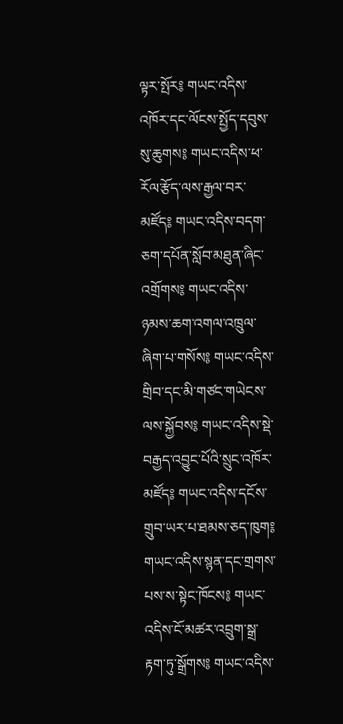ལྟར་སྤོར༔ གཡང་འདིས་འཁོར་དང་ལོངས་སྤྱོད་དབུས་སུ་ཆུགས༔ གཡང་འདིས་ཕ་རོལ་རྩོད་ལས་རྒྱལ་བར་མཛོད༔ གཡང་འདིས་བདག་ཅག་དཔོན་སློབ་མཐུན་ཞིང་འགྲོགས༔ གཡང་འདིས་ཉམས་ཆག་འགལ་འཁྲུལ་ཞིག་པ་གསོས༔ གཡང་འདིས་གྲིབ་དང་མི་གཙང་གཡེངས་ལས་སྐྱོབས༔ གཡང་འདིས་སྡེ་བརྒྱད་འབྱུང་པོའི་སྲུང་འཁོར་མཛོད༔ གཡང་འདིས་དངོས་གྲུབ་ཡར་པ་ཐམས་ཅད་ཁུག༔ གཡང་འདིས་སྙན་དང་གྲགས་པས་ས་སྟེང་ཁོངས༔ གཡང་འདིས་ངོ་མཚར་འབྲུག་སྒྲ་རྟག་ཏུ་སྒྲོགས༔ གཡང་འདིས་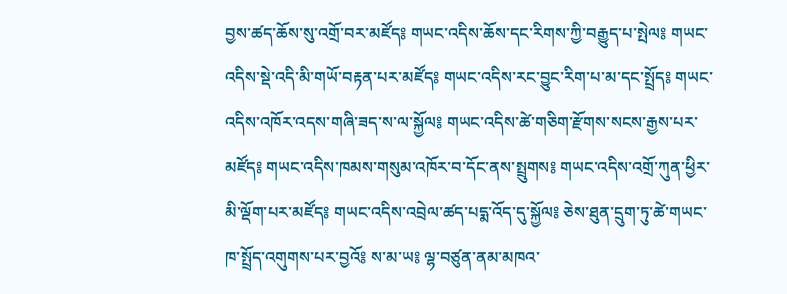བྱས་ཚད་ཆོས་སུ་འགྲོ་བར་མཛོད༔ གཡང་འདིས་ཆོས་དང་རིགས་ཀྱི་བརྒྱུད་པ་སྤེལ༔ གཡང་འདིས་སྡེ་འདི་མི་གཡོ་བརྟན་པར་མཛོད༔ གཡང་འདིས་རང་བྱུང་རིག་པ་མ་དང་སྤྲོད༔ གཡང་འདིས་འཁོར་འདས་གཞི་ཟད་ས་ལ་སྐྱོལ༔ གཡང་འདིས་ཚེ་གཅིག་རྫོགས་སངས་རྒྱས་པར་མཛོད༔ གཡང་འདིས་ཁམས་གསུམ་འཁོར་བ་དོང་ནས་སྤྲུགས༔ གཡང་འདིས་འགྲོ་ཀུན་ཕྱིར་མི་ལྡོག་པར་མཛོད༔ གཡང་འདིས་འབྲེལ་ཚད་པདྨ་འོད་དུ་སྐྱོལ༔ ཅེས་ཐུན་དྲུག་ཏུ་ཚེ་གཡང་ཁ་སྤྲོད་འགུགས་པར་བྱའོ༔ ས་མ་ཡ༔ ལྷ་བཙུན་ནམ་མཁའ་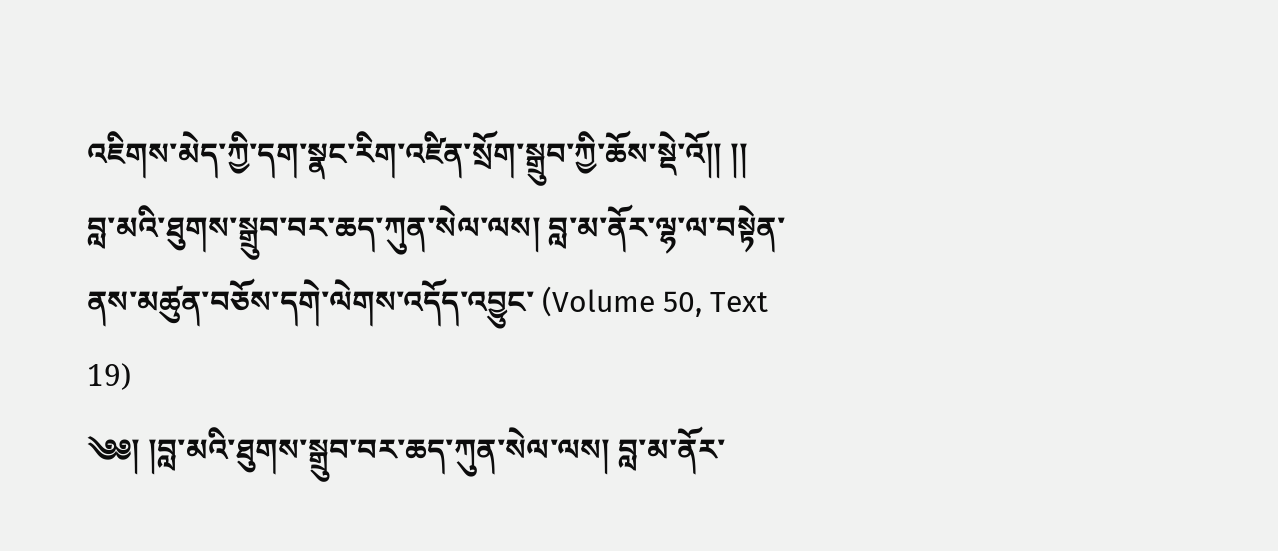འཇིགས་མེད་ཀྱི་དག་སྣང་རིག་འཛིན་སྲོག་སྒྲུབ་ཀྱི་ཆོས་སྡེ་འོ།། །།
བླ་མའི་ཐུགས་སྒྲུབ་བར་ཆད་ཀུན་སེལ་ལས། བླ་མ་ནོར་ལྷ་ལ་བསྟེན་ནས་མཚུན་བཅོས་དགེ་ལེགས་འདོད་འབྱུང་ (Volume 50, Text 19)
༄༅། །བླ་མའི་ཐུགས་སྒྲུབ་བར་ཆད་ཀུན་སེལ་ལས། བླ་མ་ནོར་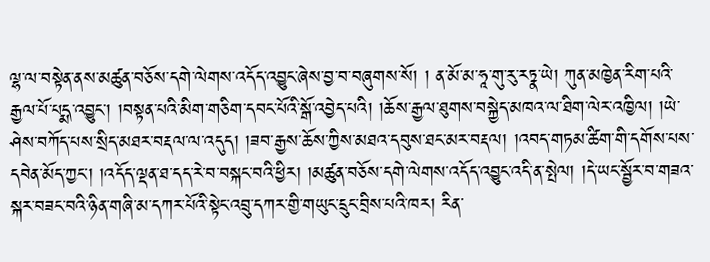ལྷ་ལ་བསྟེན་ནས་མཚུན་བཅོས་དགེ་ལེགས་འདོད་འབྱུང་ཞེས་བྱ་བ་བཞུགས་སོ། ། ན་མོ་མ་ཧཱ་གུ་རུ་རཏྣ་ཡེ། ཀུན་མཁྱེན་རིག་པའི་རྒྱལ་པོ་པདྨ་འབྱུང་། །བསྟན་པའི་མིག་གཅིག་དབང་པོའི་སྒོ་འབྱེད་པའི། །ཆོས་རྒྱལ་ཐུགས་བསྐྱེད་མཁའ་ལ་ཐིག་ལེར་འཁྱིལ། །ཡེ་ཤེས་བཀོད་པས་སྲིད་མཐར་བརྡལ་ལ་འདུད། །ཟབ་རྒྱས་ཆོས་ཀྱིས་མཐའ་དབུས་ཐང་མར་བརྡལ། །འབད་གཏམ་ཚིག་གི་དགོས་པས་དབེན་མོད་ཀྱང་། །འདོད་ལྡན་ཐ་དད་རེ་བ་བསྐང་བའི་ཕྱིར། །མཚུན་བཅོས་དགེ་ལེགས་འདོད་འབྱུང་འདི་ན་སྤེལ། །དེ་ཡང་སྦྱོར་བ་གཟའ་སྐར་བཟང་བའི་ཉིན་གཞི་མ་དཀར་པོའི་སྟེང་འབྲུ་དཀར་གྱི་གཡུང་དྲུང་བྲིས་པའི་ཁར། རིན་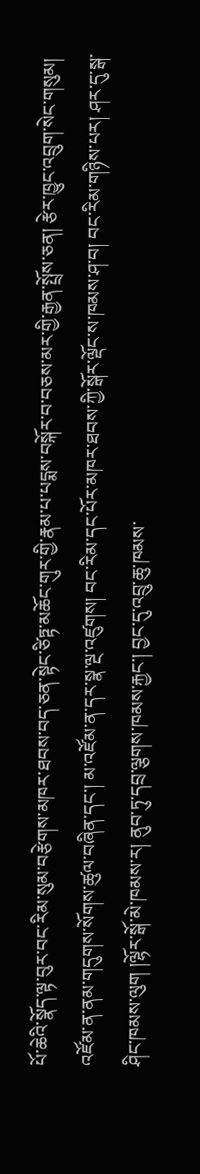པོ་ཆེའི་སྣོད་ལྟ་བུར་བང་རིམ་སུམ་བརྩེགས་མཁར་ཐབས་བད་ཅན་སྟེང་ཙིཏྟ་མཆོང་གུར་གྱི་རྣམ་པ་པདྨས་བསྐོར་བ་བཅས་མར་གྱི་རྒྱན་སྤྲོས་ཅན། རྩེར་ཁྱུང་འབྲུག་སེང་གསུམ། འཛོམ་ན་ནམ་གདུགས་སོགས་ཚུལ་བཞིན་དང་། མ་འཛོམ་ན་དར་སྣ་ལྔ་འཛུགས། བང་རིམ་དང་པོར་མཁར་ཐབས་ཀྱི་སྒོར་ལྡོང་ས་ཁམས་ཤ་བ། བང་རིམ་གཉིས་པར། ཤར་དུ་སྒ་ཤིང་ཁམས་ལུག །ལྷོར་སྒོ་མེ་ཁམས་ར། ནུབ་ཏུ་དབྲ་ལྕགས་ཁམས་རྐྱང་། བྱང་དུ་འབྲུ་ཆུ་ཁམས་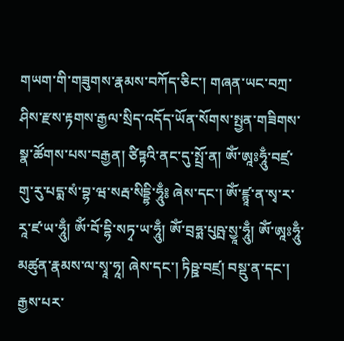གཡག་གི་གཟུགས་རྣམས་བཀོད་ཅིང་། གཞན་ཡང་བཀྲ་ཤིས་རྫས་རྟགས་རྒྱལ་སྲིད་འདོད་ཡོན་སོགས་སྤྱན་གཟིགས་སྣ་ཚོགས་པས་བརྒྱན། ཙིཏྟའི་ནང་དུ་སྤྲོ་ན། ཨོཾ་ཨཱཿཧཱུྃ་བཛྲ་གུ་རུ་པདྨ་སཾ་བྷ་ཝ་སརྦ་སིདྡྷི་ཧཱུྃ༔ ཞེས་དང་། ཨོཾ་ཛྙཱ་ན་སྭ་ར་རཱ་ཛ་ཡ་ཧཱུྃ། ཨོཾ་བོ་དྷི་སཏྭ་ཡ་ཧཱུྃ། ཨོཾ་བྲཧྨ་པུཥྤ་སྱཱ་ཧཱུྃ། ཨོཾ་ཨཱཿཧཱུྃ་མཚུན་རྣམས་ལ་སྭཱ་ཧཱ། ཞེས་དང་། ཏིཥྛ་བཛྲ། བསྡུ་ན་དང་། རྒྱས་པར་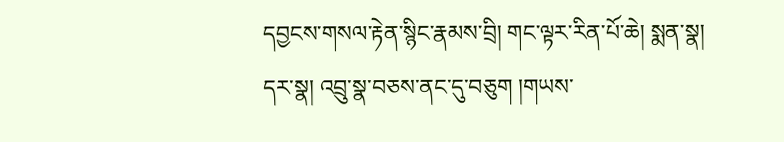དབྱངས་གསལ་རྟེན་སྙིང་རྣམས་བྲི། གང་ལྟར་རིན་པོ་ཆེ། སྨན་སྣ། དར་སྣ། འབྲུ་སྣ་བཅས་ནང་དུ་བཅུག །གཡས་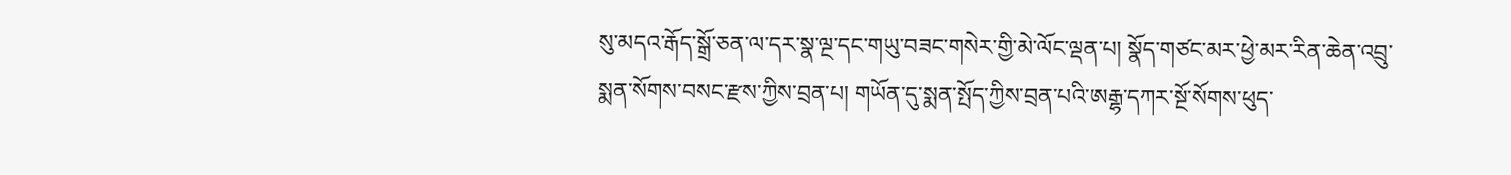སུ་མདའ་རྒོད་སྒྲོ་ཅན་ལ་དར་སྣ་ལྔ་དང་གཡུ་བཟང་གསེར་གྱི་མེ་ལོང་ལྡན་པ། སྣོད་གཙང་མར་ཕྱེ་མར་རིན་ཆེན་འབྲུ་སྨན་སོགས་བསང་རྫས་ཀྱིས་བྲན་པ། གཡོན་དུ་སྨན་སྤོད་ཀྱིས་བྲན་པའི་ཨརྒྷ་དཀར་སྔོ་སོགས་ཕུད་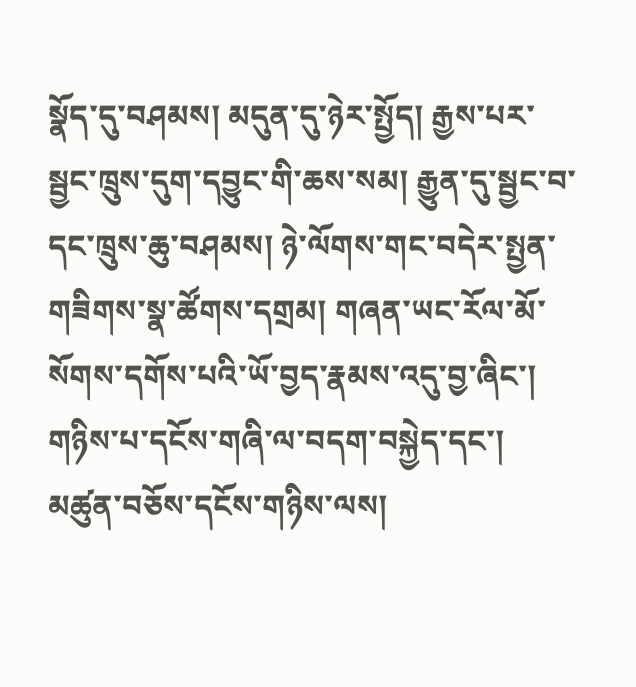སྣོད་དུ་བཤམས། མདུན་དུ་ཉེར་སྤྱོད། རྒྱས་པར་སྦྱང་ཁྲུས་དུག་དབྱུང་གི་ཆས་སམ། རྒྱུན་དུ་སྦྱང་བ་དང་ཁྲུས་ཆུ་བཤམས། ཉེ་ལོགས་གང་བདེར་སྤྱན་གཟིགས་སྣ་ཚོགས་དགྲམ། གཞན་ཡང་རོལ་མོ་སོགས་དགོས་པའི་ཡོ་བྱད་རྣམས་འདུ་བྱ་ཞིང་། གཉིས་པ་དངོས་གཞི་ལ་བདག་བསྐྱེད་དང་། མཚུན་བཅོས་དངོས་གཉིས་ལས།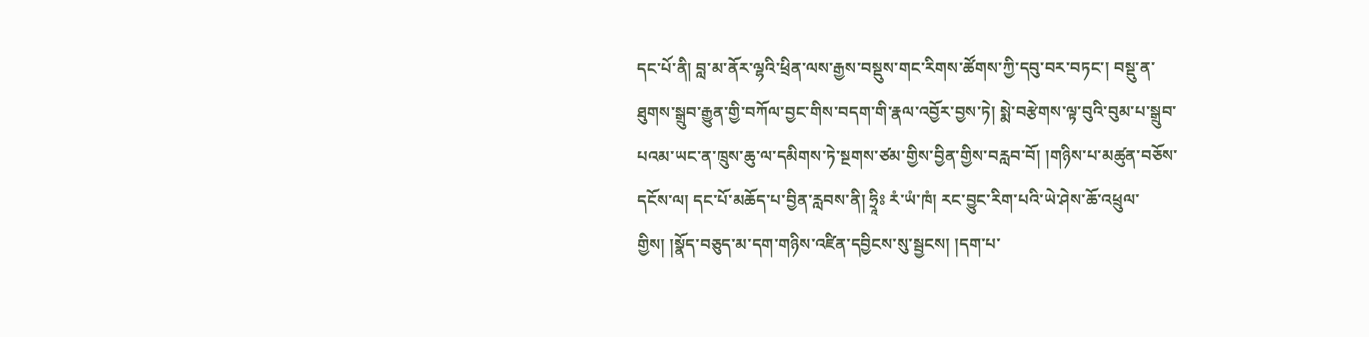དང་པོ་ནི། བླ་མ་ནོར་ལྷའི་ཕྲིན་ལས་རྒྱས་བསྡུས་གང་རིགས་ཚོགས་ཀྱི་དབུ་བར་བཏང་། བསྡུ་ན་ཐུགས་སྒྲུབ་རྒྱུན་གྱི་བཀོལ་བྱང་གིས་བདག་གི་རྣལ་འབྱོར་བྱས་ཏེ། སྨེ་བརྩེགས་ལྟ་བུའི་བུམ་པ་སྒྲུབ་པའམ་ཡང་ན་ཁྲུས་ཆུ་ལ་དམིགས་ཏེ་སྔགས་ཙམ་གྱིས་བྱིན་གྱིས་བརླབ་བོ། །གཉིས་པ་མཚུན་བཅོས་དངོས་ལ། དང་པོ་མཆོད་པ་བྱིན་རླབས་ནི། ཧྲཱིཿ རཾ་ཡཾ་ཁཾ། རང་བྱུང་རིག་པའི་ཡེ་ཤེས་ཆོ་འཕྲུལ་གྱིས། །སྣོད་བཅུད་མ་དག་གཉིས་འཛིན་དབྱིངས་སུ་སྦྱངས། །དག་པ་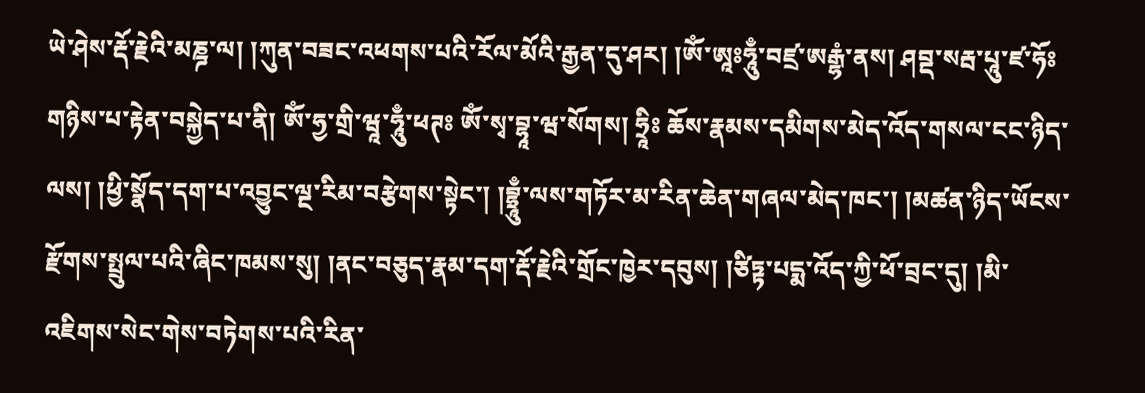ཡེ་ཤེས་རྡོ་རྗེའི་མཎྜ་ལ། །ཀུན་བཟང་འཕགས་པའི་རོལ་མོའི་རྒྱན་དུ་ཤར། །ཨོཾ་ཨཱཿཧཱུྃ་བཛྲ་ཨརྒྷཾ་ནས། ཤབྡ་སརྦ་པཱུ་ཛ་ཧོཿ གཉིས་པ་རྟེན་བསྐྱེད་པ་ནི། ཨོཾ་ཧྱ་གྲི་ཝཱ་ཧཱུྃ་ཕཊཿ ཨོཾ་སྭ་བྷཱ་ཝ་སོགས། ཧྲཱིཿ ཆོས་རྣམས་དམིགས་མེད་འོད་གསལ་ངང་ཉིད་ལས། །ཕྱི་སྣོད་དག་པ་འབྱུང་ལྔ་རིམ་བརྩེགས་སྟེང་། །བྷྲཱུྃ་ལས་གཏོར་མ་རིན་ཆེན་གཞལ་མེད་ཁང་། །མཚན་ཉིད་ཡོངས་རྫོགས་སྤྲུལ་པའི་ཞིང་ཁམས་སུ། །ནང་བཅུད་རྣམ་དག་རྡོ་རྗེའི་གྲོང་ཁྱེར་དབུས། །ཙིཏྟ་པདྨ་འོད་ཀྱི་ཕོ་བྲང་དུ། །མི་འཇིགས་སེང་གེས་བཏེགས་པའི་རིན་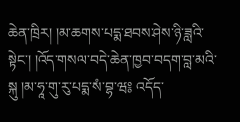ཆེན་ཁྲིར། །མ་ཆགས་པདྨ་ཐབས་ཤེས་ཉི་ཟླའི་སྟེང་། །འོད་གསལ་བདེ་ཆེན་ཁྱབ་བདག་བླ་མའི་སྐུ །མ་ཧཱ་གུ་རུ་པདྨ་སཾ་བྷ་ཝ༔ འདོད་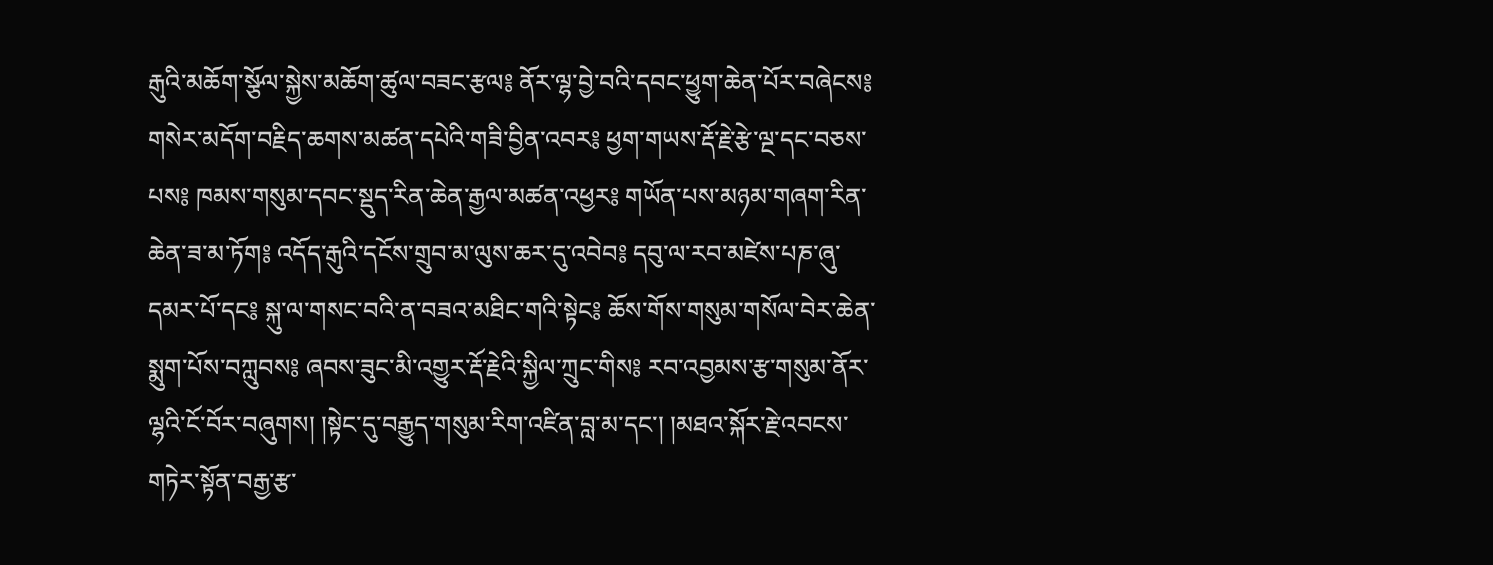རྒུའི་མཆོག་སྩོལ་སྐྱེས་མཆོག་ཚུལ་བཟང་རྩལ༔ ནོར་ལྷ་བྱེ་བའི་དབང་ཕྱུག་ཆེན་པོར་བཞེངས༔ གསེར་མདོག་བརྗིད་ཆགས་མཚན་དཔེའི་གཟི་བྱིན་འབར༔ ཕྱག་གཡས་རྡོ་རྗེ་རྩེ་ལྔ་དང་བཅས་པས༔ ཁམས་གསུམ་དབང་སྡུད་རིན་ཆེན་རྒྱལ་མཚན་འཕྱར༔ གཡོན་པས་མཉམ་གཞག་རིན་ཆེན་ཟ་མ་ཏོག༔ འདོད་རྒུའི་དངོས་གྲུབ་མ་ལུས་ཆར་དུ་འབེབ༔ དབུ་ལ་རབ་མཛེས་པཎ་ཞུ་དམར་པོ་དང༔ སྐུ་ལ་གསང་བའི་ན་བཟའ་མཐིང་གའི་སྟེང༔ ཆོས་གོས་གསུམ་གསོལ་བེར་ཆེན་སྨུག་པོས་བཀླུབས༔ ཞབས་ཟུང་མི་འགྱུར་རྡོ་རྗེའི་སྐྱིལ་ཀྲུང་གིས༔ རབ་འབྱམས་རྩ་གསུམ་ནོར་ལྷའི་ངོ་བོར་བཞུགས། །སྟེང་དུ་བརྒྱུད་གསུམ་རིག་འཛིན་བླ་མ་དང་། །མཐའ་སྐོར་རྗེ་འབངས་གཏེར་སྟོན་བརྒྱ་རྩ་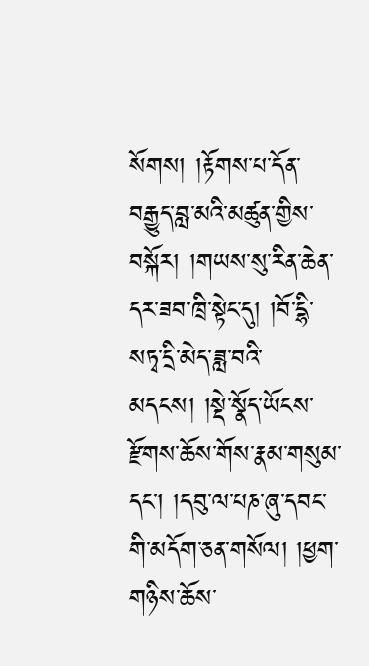སོགས། །རྟོགས་པ་དོན་བརྒྱུད་བླ་མའི་མཚུན་གྱིས་བསྐོར། །གཡས་སུ་རིན་ཆེན་དར་ཟབ་ཁྲི་སྟེང་དུ། །བོ་དྷི་སཏྭ་དྲི་མེད་ཟླ་བའི་མདངས། །སྡེ་སྣོད་ཡོངས་རྫོགས་ཆོས་གོས་རྣམ་གསུམ་དང་། །དབུ་ལ་པཎ་ཞུ་དབང་གི་མདོག་ཅན་གསོལ། །ཕྱག་གཉིས་ཆོས་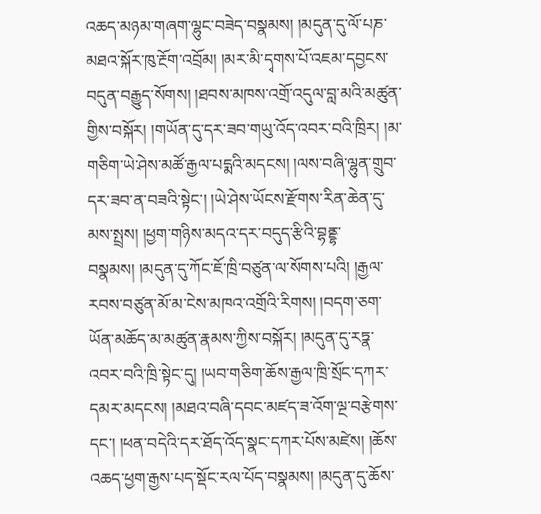འཆད་མཉམ་གཞག་ལྷུང་བཟེད་བསྣམས། །མདུན་དུ་ལོ་པཎ་མཐའ་སྐོར་ཁུ་རྔོག་འབྲོམ། །མར་མི་དྭགས་པོ་འཇམ་དབྱངས་བདུན་བརྒྱུད་སོགས། །ཐབས་མཁས་འགྲོ་འདུལ་བླ་མའི་མཚུན་གྱིས་བསྐོར། །གཡོན་དུ་དར་ཟབ་གཡུ་འོད་འབར་བའི་ཁྲིར། །མ་གཅིག་ཡེ་ཤེས་མཚོ་རྒྱལ་པདྨའི་མདངས། །ལས་བཞི་ལྷུན་གྲུབ་དར་ཟབ་ན་བཟའི་སྟེང་། །ཡེ་ཤེས་ཡོངས་རྫོགས་རིན་ཆེན་དུ་མས་སྤྲས། །ཕྱག་གཉིས་མདའ་དར་བདུད་རྩིའི་བྷནྡྷ་བསྣམས། །མདུན་དུ་ཀོང་ཇོ་ཁྲི་བཙུན་ལ་སོགས་པའི། །རྒྱལ་རབས་བཙུན་མོ་མ་ངེས་མཁའ་འགྲོའི་རིགས། །བདག་ཅག་ཡོན་མཆོད་མ་མཚུན་རྣམས་ཀྱིས་བསྐོར། །མདུན་དུ་རཏྣ་འབར་བའི་ཁྲི་སྟེང་དུ། །ཡབ་གཅིག་ཆོས་རྒྱལ་ཁྲི་སྲོང་དཀར་དམར་མདངས། །མཐའ་བཞི་དབང་མཛད་ཟ་འོག་ལྔ་བརྩེགས་དང་། །ཕན་བདེའི་དར་ཐོད་འོད་སྣང་དཀར་པོས་མཛེས། །ཆོས་འཆད་ཕྱག་རྒྱས་པད་སྡོང་རལ་པོད་བསྣམས། །མདུན་དུ་ཆོས་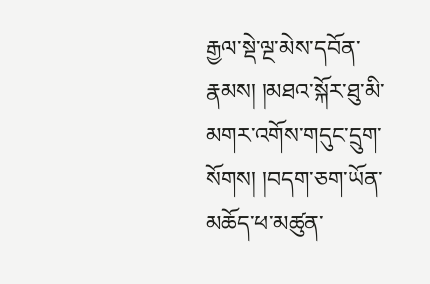རྒྱལ་སྡེ་ལྔ་མེས་དབོན་རྣམས། །མཐའ་སྐོར་ཐུ་མི་མགར་འགོས་གདུང་དྲུག་སོགས། །བདག་ཅག་ཡོན་མཆོད་ཕ་མཚུན་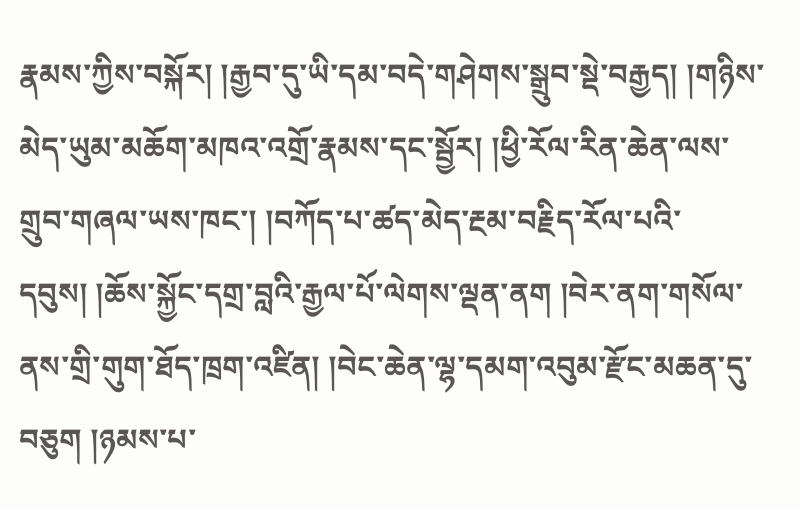རྣམས་ཀྱིས་བསྐོར། །རྒྱབ་དུ་ཡི་དམ་བདེ་གཤེགས་སྒྲུབ་སྡེ་བརྒྱད། །གཉིས་མེད་ཡུམ་མཆོག་མཁའ་འགྲོ་རྣམས་དང་སྦྱོར། །ཕྱི་རོལ་རིན་ཆེན་ལས་གྲུབ་གཞལ་ཡས་ཁང་། །བཀོད་པ་ཚད་མེད་རྔམ་བརྗིད་རོལ་པའི་དབུས། །ཆོས་སྐྱོང་དགྲ་བླའི་རྒྱལ་པོ་ལེགས་ལྡན་ནག །བེར་ནག་གསོལ་ནས་གྲི་གུག་ཐོད་ཁྲག་འཛིན། །བེང་ཆེན་ལྷ་དམག་འབུམ་རྫོང་མཆན་དུ་བཅུག །ཉམས་པ་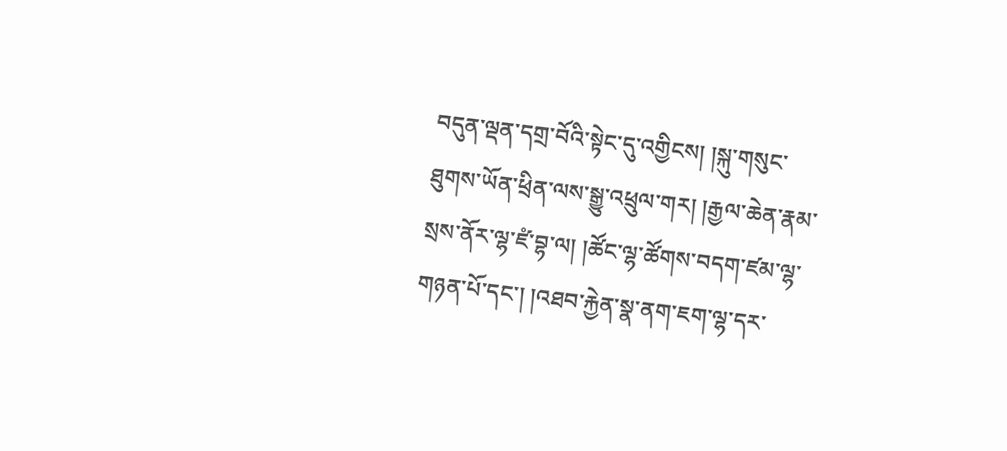བདུན་ལྡན་དགྲ་བོའི་སྟེང་དུ་འགྱིངས། །སྐུ་གསུང་ཐུགས་ཡོན་ཕྲིན་ལས་སྒྱུ་འཕྲུལ་གར། །རྒྱལ་ཆེན་རྣམ་སྲས་ནོར་ལྷ་ཛཾ་བྷ་ལ། །ཚོང་ལྷ་ཚོགས་བདག་ཛམ་ལྷ་གཉན་པོ་དང་། །འཐབ་རྐྱེན་སྣ་ནག་ཇག་ལྷ་དར་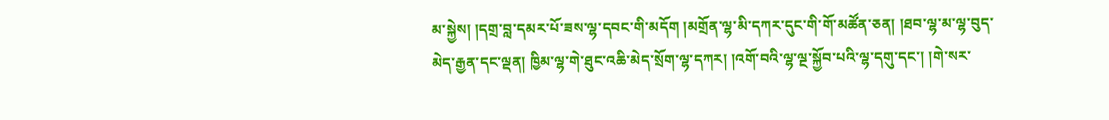མ་སྐྱེས། །དགྲ་བླ་དམར་པོ་ཟས་ལྷ་དབང་གི་མདོག །མགྲོན་ལྷ་མི་དཀར་དུང་གི་གོ་མཚོན་ཅན། །ཐབ་ལྷ་མ་ལྷ་བུད་མེད་རྒྱན་དང་ལྡན། ཁྱིམ་ལྷ་གེ་ཐུང་འཆི་མེད་སྲོག་ལྷ་དཀར། །འགོ་བའི་ལྷ་ལྔ་སྐྱོབ་པའི་ལྷ་དགུ་དང་། །གེ་སར་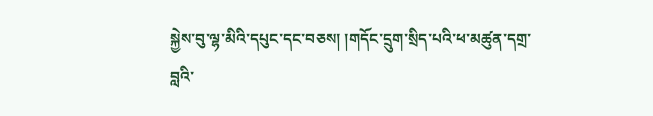སྐྱེས་བུ་ལྷ་མིའི་དཔུང་དང་བཅས། །གདོང་དྲུག་སྲིད་པའི་ཕ་མཚུན་དགྲ་བླའི་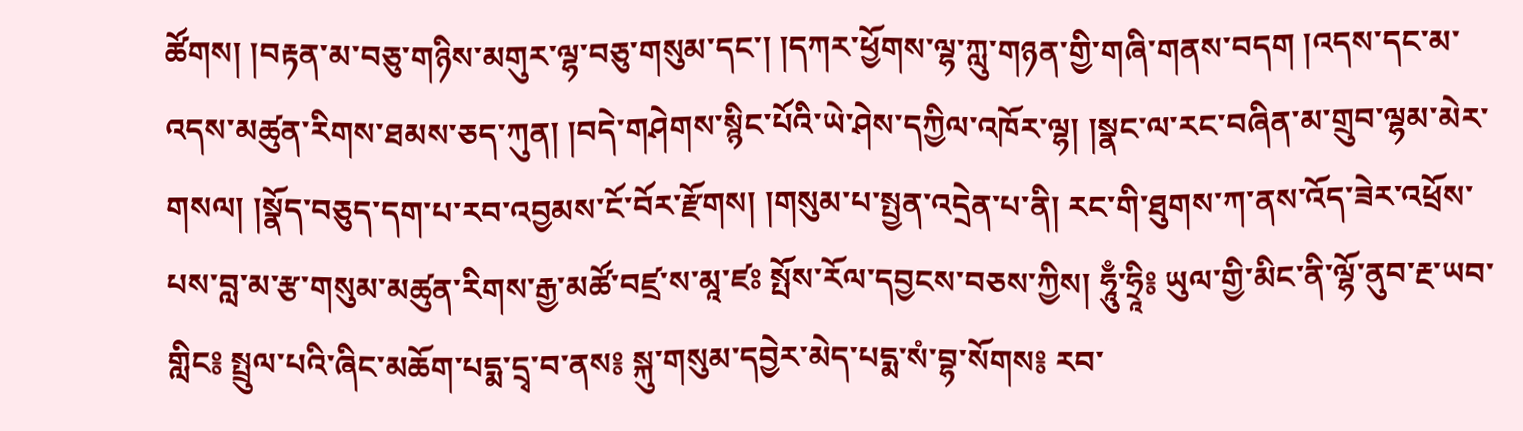ཚོགས། །བརྟན་མ་བཅུ་གཉིས་མགུར་ལྷ་བཅུ་གསུམ་དང་། །དཀར་ཕྱོགས་ལྷ་ཀླུ་གཉན་གྱི་གཞི་གནས་བདག །འདས་དང་མ་འདས་མཚུན་རིགས་ཐམས་ཅད་ཀུན། །བདེ་གཤེགས་སྙིང་པོའི་ཡེ་ཤེས་དཀྱིལ་འཁོར་ལྷ། །སྣང་ལ་རང་བཞིན་མ་གྲུབ་ལྷམ་མེར་གསལ། །སྣོད་བཅུད་དག་པ་རབ་འབྱམས་ངོ་བོར་རྫོགས། །གསུམ་པ་སྤྱན་འདྲེན་པ་ནི། རང་གི་ཐུགས་ཀ་ནས་འོད་ཟེར་འཕྲོས་པས་བླ་མ་རྩ་གསུམ་མཚུན་རིགས་རྒྱ་མཚོ་བཛྲ་ས་མཱ་ཛཿ སྤོས་རོལ་དབྱངས་བཅས་ཀྱིས། ཧཱུྃ་ཧྲཱི༔ ཡུལ་གྱི་མིང་ནི་ལྷོ་ནུབ་རྔ་ཡབ་གླིང༔ སྤྲུལ་པའི་ཞིང་མཆོག་པདྨ་དྲྭ་བ་ནས༔ སྐུ་གསུམ་དབྱེར་མེད་པདྨ་སཾ་བྷ་སོགས༔ རབ་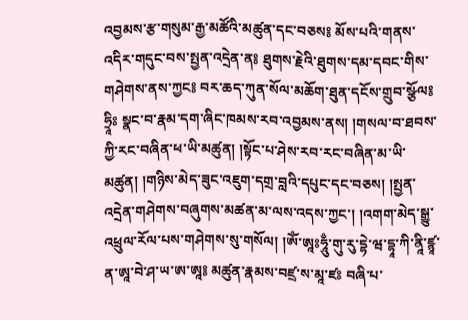འབྱམས་རྩ་གསུམ་རྒྱ་མཚོའི་མཚུན་དང་བཅས༔ མོས་པའི་གནས་འདིར་གདུང་བས་སྤྱན་འདྲེན་ན༔ ཐུགས་རྗེའི་ཐུགས་དམ་དབང་གིས་གཤེགས་ནས་ཀྱང༔ བར་ཆད་ཀུན་སོལ་མཆོག་ཐུན་དངོས་གྲུབ་སྩོལ༔ ཧྲཱིཿ སྣང་བ་རྣམ་དག་ཞིང་ཁམས་རབ་འབྱམས་ནས། །གསལ་བ་ཐབས་ཀྱི་རང་བཞིན་ཕ་ཡི་མཚུན། །སྟོང་པ་ཤེས་རབ་རང་བཞིན་མ་ཡི་མཚུན། །གཉིས་མེད་ཟུང་འཇུག་དགྲ་བླའི་དཔུང་དང་བཅས། །སྤྱན་འདྲེན་གཤེགས་བཞུགས་མཚན་མ་ལས་འདས་ཀྱང་། །འགག་མེད་སྒྱུ་འཕྲུལ་རོལ་པས་གཤེགས་སུ་གསོལ། །ཨོཾ་ཨཱཿཧཱུྃ་གུ་རུ་དྷེ་ཝ་དྷཱ་ཀི་ནཱི་ཛྙཱ་ན་ཨཱ་བེ་ཤ་ཡ་ཨ་ཨཱ༔ མཚུན་རྣམས་བཛྲ་ས་མཱ་ཛཿ བཞི་པ་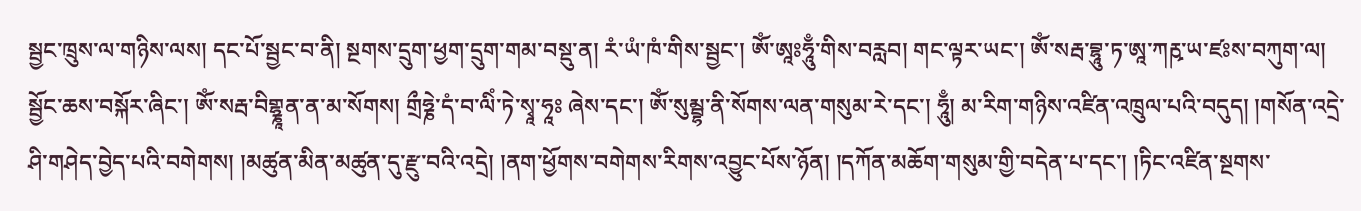སྦྱང་ཁྲུས་ལ་གཉིས་ལས། དང་པོ་སྦྱང་བ་ནི། སྔགས་དྲུག་ཕྱག་དྲུག་གམ་བསྡུ་ན། རཾ་ཡཾ་ཁཾ་གིས་སྦྱང་། ཨོཾ་ཨཱཿཧཱུྃ་གིས་བརླབ། གང་ལྟར་ཡང་། ཨོཾ་སརྦ་བྷཱུ་ཏ་ཨཱ་ཀརྵ་ཡ་ཛཿས་བཀུག་ལ། སྦྱོང་ཆས་བསྐོར་ཞིང་། ཨོཾ་སརྦ་བིགྷྣཱན་ན་མ་སོགས། གྲྀཧྞེ་དཾ་བ་ལིཾ་ཏེ་སྭཱ་ཧཱཿ ཞེས་དང་། ཨོཾ་སུམྦྷ་ནི་སོགས་ལན་གསུམ་རེ་དང་། ཧཱུྃ། མ་རིག་གཉིས་འཛིན་འཁྲུལ་པའི་བདུད། །གསོན་འདྲེ་ཤི་གཤེད་བྱེད་པའི་བགེགས། །མཚུན་མིན་མཚུན་དུ་རྫུ་བའི་འདྲེ། །ནག་ཕྱོགས་བགེགས་རིགས་འབྱུང་པོས་ཉོན། །དཀོན་མཆོག་གསུམ་གྱི་བདེན་པ་དང་། །ཏིང་འཛིན་སྔགས་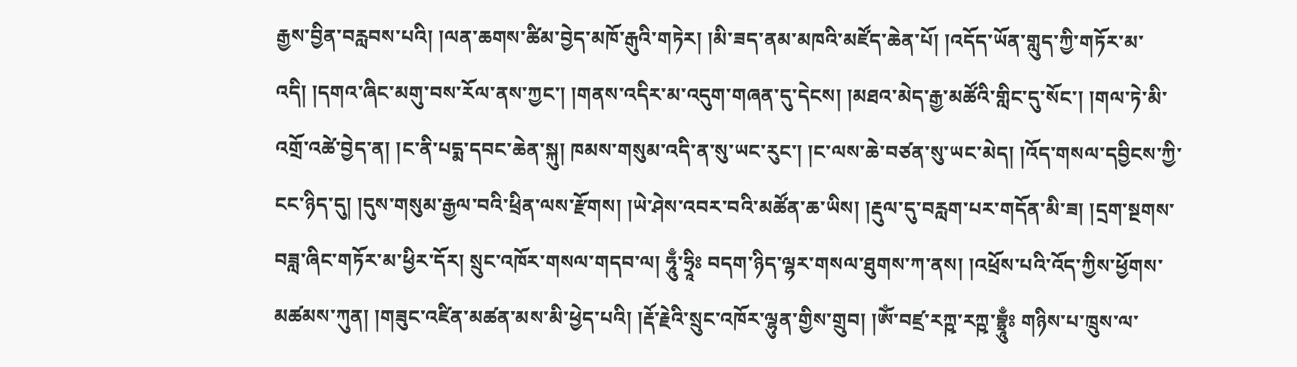རྒྱས་བྱིན་བརླབས་པའི། །ལན་ཆགས་ཚིམ་བྱེད་མཁོ་རྒུའི་གཏེར། །མི་ཟད་ནམ་མཁའི་མཛོད་ཆེན་པོ། །འདོད་ཡོན་གླུད་ཀྱི་གཏོར་མ་འདི། །དགའ་ཞིང་མགུ་བས་རོལ་ནས་ཀྱང་། །གནས་འདིར་མ་འདུག་གཞན་དུ་དེངས། །མཐའ་མེད་རྒྱ་མཚོའི་གླིང་དུ་སོང་། །གལ་ཏེ་མི་འགྲོ་འཚེ་བྱེད་ན། །ང་ནི་པདྨ་དབང་ཆེན་སྐུ། ཁམས་གསུམ་འདི་ན་སུ་ཡང་རུང་། །ང་ལས་ཆེ་བཙན་སུ་ཡང་མེད། །འོད་གསལ་དབྱིངས་ཀྱི་ངང་ཉིད་དུ། །དུས་གསུམ་རྒྱལ་བའི་ཕྲིན་ལས་རྫོགས། །ཡེ་ཤེས་འབར་བའི་མཚོན་ཆ་ཡིས། །རྡུལ་དུ་བརླག་པར་གདོན་མི་ཟ། །དྲག་སྔགས་བཟླ་ཞིང་གཏོར་མ་ཕྱིར་དོར། སྲུང་འཁོར་གསལ་གདབ་ལ། ཧཱུྃ་ཧྲཱིཿ བདག་ཉིད་ལྷར་གསལ་ཐུགས་ཀ་ནས། །འཕྲོས་པའི་འོད་ཀྱིས་ཕྱོགས་མཚམས་ཀུན། །གཟུང་འཛིན་མཚན་མས་མི་ཕྱེད་པའི། །རྡོ་རྗེའི་སྲུང་འཁོར་ལྷུན་གྱིས་གྲུབ། །ཨོཾ་བཛྲ་རཀྵ་རཀྵ་བྷྲཱུྃཿ གཉིས་པ་ཁྲུས་ལ་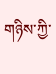གཉིས་ཀྱི་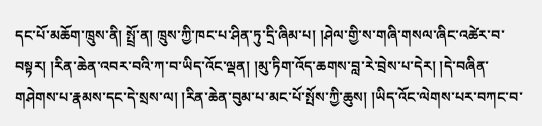དང་པོ་མཆོག་ཁྲུས་ནི། སྤྲོ་ན། ཁྲུས་ཀྱི་ཁང་པ་ཤིན་ཏུ་དྲི་ཞིམ་པ། །ཤེལ་གྱི་ས་གཞི་གསལ་ཞིང་འཚེར་བ་བསྟར། །རིན་ཆེན་འབར་བའི་ཀ་བ་ཡིད་འོང་ལྡན། །མུ་ཏིག་འོད་ཆགས་བླ་རེ་བྲེས་པ་དེར། །དེ་བཞིན་གཤེགས་པ་རྣམས་དང་དེ་སྲས་ལ། །རིན་ཆེན་བུམ་པ་མང་པོ་སྤོས་ཀྱི་ཆུས། །ཡིད་འོང་ལེགས་པར་བཀང་བ་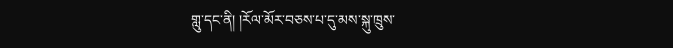གླུ་དང་ནི། །རོལ་མོར་བཅས་པ་དུ་མས་སྐུ་ཁྲུས་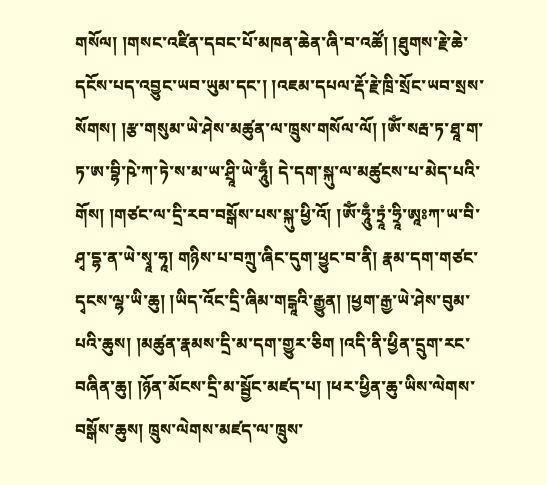གསོལ། །གསང་འཛིན་དབང་པོ་མཁན་ཆེན་ཞི་བ་འཚོ། །ཐུགས་རྗེ་ཆེ་དངོས་པད་འབྱུང་ཡབ་ཡུམ་དང་། །འཇམ་དཔལ་རྡོ་རྗེ་ཁྲི་སྲོང་ཡབ་སྲས་སོགས། །རྩ་གསུམ་ཡེ་ཤེས་མཚུན་ལ་ཁྲུས་གསོལ་ལོ། །ཨོཾ་སརྦ་ཏ་ཐཱ་ག་ཏ་ཨ་བྷི་ཥེ་ཀ་ཏེ་ས་མ་ཡ་ཤྲཱི་ཡེ་ཧཱུྃ། དེ་དག་སྐུ་ལ་མཚུངས་པ་མེད་པའི་གོས། །གཙང་ལ་དྲི་རབ་བསྒོས་པས་སྐུ་ཕྱི་འོ། །ཨོཾ་ཧཱུྃ་ཏྲཱཾ་ཧྲཱི་ཨཱཿཀ་ཡ་བི་ཤྭ་དྷ་ན་ཡེ་སྭཱ་ཧཱ། གཉིས་པ་བཀྲུ་ཞིང་དུག་ཕྱུང་བ་ནི། རྣམ་དག་གཙང་དྭངས་ལྷ་ཡི་ཆུ། །ཡིད་འོང་དྲི་ཞིམ་གངྒཱའི་རྒྱུན། །ཕྱག་རྒྱ་ཡེ་ཤེས་བུམ་པའི་ཆུས། །མཚུན་རྣམས་དྲི་མ་དག་གྱུར་ཅིག །འདི་ནི་ཕྱིན་དྲུག་རང་བཞིན་ཆུ། །ཉོན་མོངས་དྲི་མ་སྦྱོང་མཛད་པ། །ཕར་ཕྱིན་ཆུ་ཡིས་ལེགས་བསྒོས་ཆུས། ཁྲུས་ལེགས་མཛད་ལ་ཁྲུས་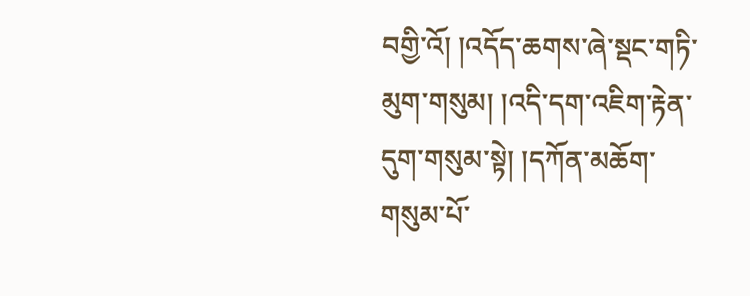བགྱི་འོ། །འདོད་ཆགས་ཞེ་སྡང་གཏི་མུག་གསུམ། །འདི་དག་འཇིག་རྟེན་དུག་གསུམ་སྟེ། །དཀོན་མཆོག་གསུམ་པོ་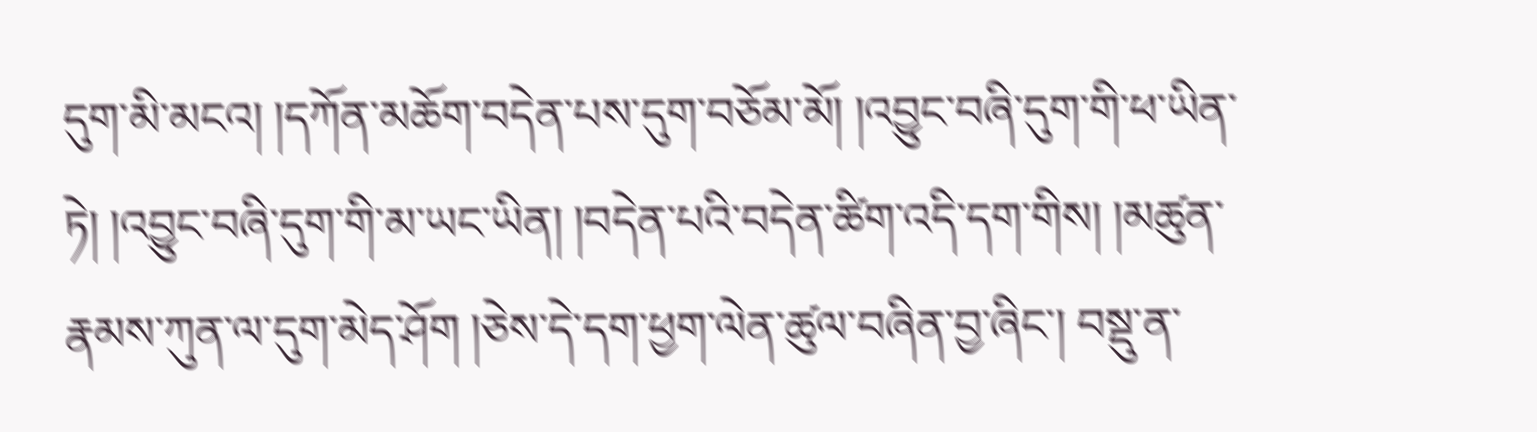དུག་མི་མངའ། །དཀོན་མཆོག་བདེན་པས་དུག་བཅོམ་མོ། །འབྱུང་བཞི་དུག་གི་ཕ་ཡིན་ཏེ། །འབྱུང་བཞི་དུག་གི་མ་ཡང་ཡིན། །བདེན་པའི་བདེན་ཚིག་འདི་དག་གིས། །མཚུན་རྣམས་ཀུན་ལ་དུག་མེད་ཤོག །ཅེས་དེ་དག་ཕྱག་ལེན་ཚུལ་བཞིན་བྱ་ཞིང་། བསྡུ་ན་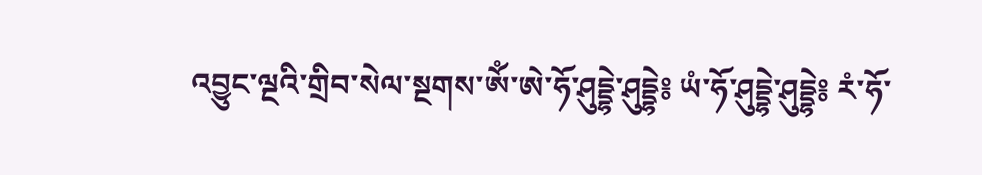འབྱུང་ལྔའི་གྲིབ་སེལ་སྔགས་ཨོཾ་ཨེ་ཧོ་ཤུདྡྷེ་ཤུདྡྷེ༔ ཡཾ་ཧོ་ཤུདྡྷེ་ཤུདྡྷེ༔ རཾ་ཧོ་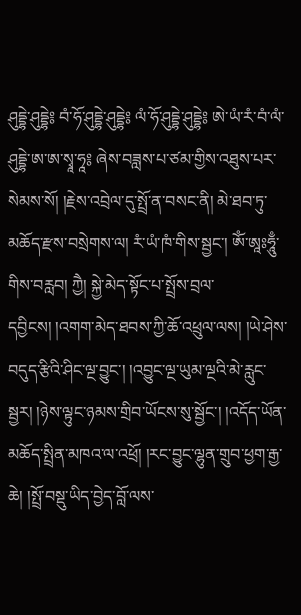ཤུདྡྷེ་ཤུདྡྷེ༔ བཾ་ཧོ་ཤུདྡྷེ་ཤུདྡྷེ༔ ལཾ་ཧོ་ཤུདྡྷེ་ཤུདྡྷེ༔ ཨེ་ཡཾ་རཾ་བཾ་ལཾ་ཤུདྡྷེ་ཨ་ཨ་སྭཱ་ཧཱ༔ ཞེས་བཟླས་པ་ཙམ་གྱིས་འཐུས་པར་སེམས་སོ། །རྗེས་འབྲེལ་དུ་སྤྲོ་ན་བསང་ནི། མེ་ཐབ་ཏུ་མཆོད་རྫས་བསྲེགས་ལ། རཾ་ཡཾ་ཁཾ་གིས་སྦྱང་། ཨོཾ་ཨཱཿཧཱུྃ་གིས་བརླབ། ཀྱཻ། སྐྱེ་མེད་སྟོང་པ་སྤྲོས་བྲལ་དབྱིངས། །འགག་མེད་ཐབས་ཀྱི་ཆོ་འཕྲུལ་ལས། །ཡེ་ཤེས་བདུད་རྩིའི་ཤིང་ལྔ་བྱུང་། །འབྱུང་ལྔ་ཡུམ་ལྔའི་མེ་རླུང་སྦྱར། །ཉེས་ལྟུང་ཉམས་གྲིབ་ཡོངས་སུ་སྦྱོང་། །འདོད་ཡོན་མཆོད་སྤྲིན་མཁའ་ལ་འཕྲོ། །རང་བྱུང་ལྷུན་གྲུབ་ཕྱག་རྒྱ་ཆེ། །སྤྲོ་བསྡུ་ཡིད་བྱེད་བློ་ལས་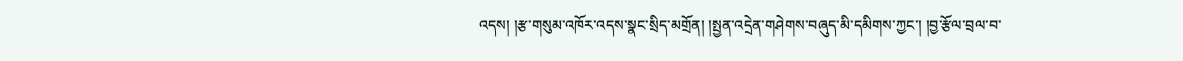འདས། །རྩ་གསུམ་འཁོར་འདས་སྣང་སྲིད་མགྲོན། །སྤྱན་འདྲེན་གཤེགས་བཞུད་མི་དམིགས་ཀྱང་། །བྱ་རྩོལ་བྲལ་བ་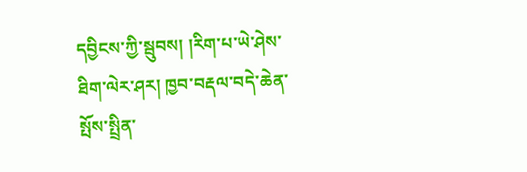དབྱིངས་ཀྱི་སྦུབས། །རིག་པ་ཡེ་ཤེས་ཐིག་ལེར་ཤར། ཁྱབ་བརྡལ་བདེ་ཆེན་སྤོས་སྤྲིན་